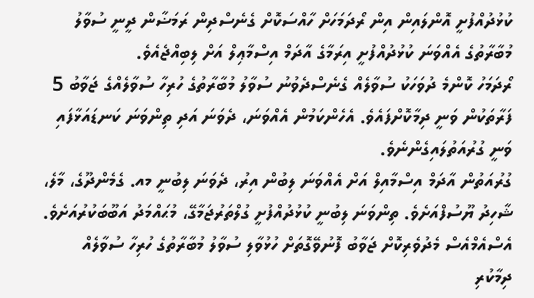ކުޅުދުއްފުށީ އޮންލައިން އިން ރޯދަމަހަށް ހާއްސަކޮށް ގެނެސްދިން ރަމަޟާން ދީނީ ސުވާލު މުބާރާތުގެ އެއްވަނަ ކުޅުދުއްފުށީ އިރަމާގެ އާދަމް އިސްމާޢިލް އަށް ލިބިއްޖެއެވެ.
ރޯދަމަހު ކޮންމެ ދުވަހަކު ސުވާލެއް ގެނެސްދެވުނު ސުވާލު މުބާރާތުގެ ހުރިހާ ސުވާލެއްގެ ޖަވާބު 5 ފަރާތަކުން ވަނީ ދިމާކޮށްފައެވެ. އެހެންކަމުން އެއްވަނަ، ދެވަނަ އަދި ތިންވަނަ ކަނޑައަޅާފައި ވަނީ ގުރުއަތުލައިގެންނެވެ.
ގުރުއަތުން އާދަމް އިސްމާއިލް އަށް އެއްވަނަ ލިބުން އިރު، ދެވަނަ ލިބުނީ މއ. ގެމެންދޫގެ، މާލެ، ޝާހިދު ޔޫސުފްއަށެވެ. ތިންވަނަ ލިބުނީ ކުޅުދުއްފުށީ ގުލްތަރުޖަމާގޭ، މުޙައްމަދު އަބޫބަކުރުއަށެވެ.
އެސްއެމްއެސް މެދުވެރިކޮށް ޖަވާބު ފޮނުވޭގޮތަށް ހުޅުވާލި ސުވާލު މުބާރާތުގެ ހުރިހާ ސުވާލެއް ދިމާކުރި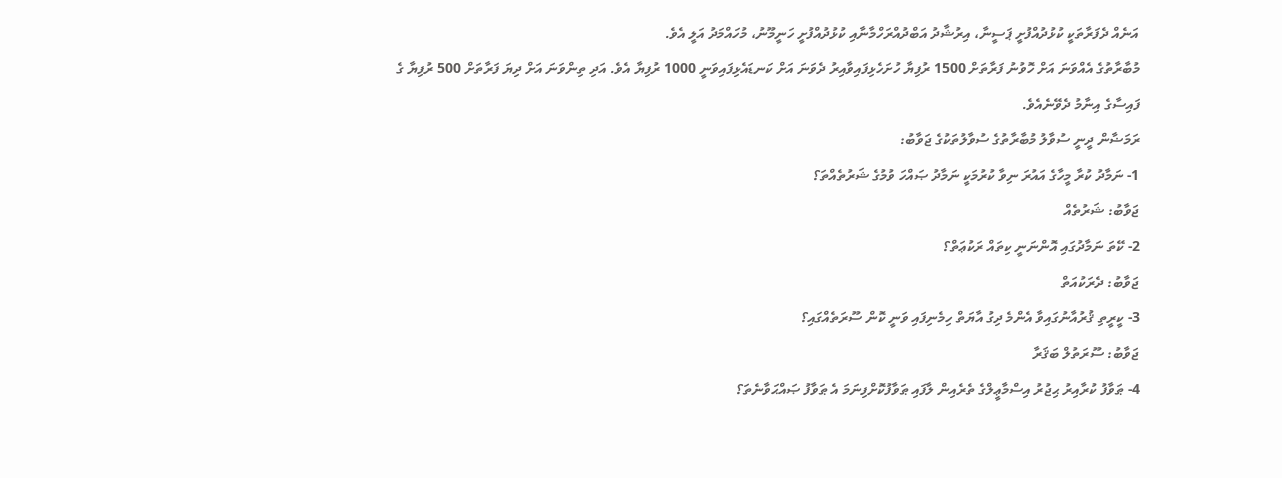އަނެއް ދެފަރާތަކީ ކުޅުދުއްފުށީ ޕަސީނާ، އިރުޝާދު އަބްދުއްރަހްމާނާއި ކުޅުދުއްފުށީ ހަނީމޫނު، މުހައްމަދު އަލީ އެވެ.
މުބާރާތުގެ އެއްވަނަ އަށް ހޮވުނު ފަރާތަށް 1500 ރުފިޔާ ހުށަހެޅިފައިވާއިރު ދެވަނަ އަށް ކަނޑައެޅިފައިވަނީ 1000 ރުފިޔާ އެވެ. އަދި ތިންވަނަ އަށް ދިޔަ ފަރާތަށް 500 ރުފިޔާ ގެ ފައިސާގެ އިނާމު ދެވޭނެއެވެ.
ރަމަޟާން ދީނީ ސުވާލު މުބާރާތުގެ ސުވާލުތަކުގެ ޖަވާބު:
1- ނަމާދު ކުރާ މީހާގެ އައުރަ ނިވާ ކުރުމަކީ ނަމާދު ޞައްހަ ވުމުގެ ޝަރުތެއްތަ؟
ޖަވާބު: ޝަރުތެއް
2- ކޭތަ ނަމާދުގައި އޮންނަނީ ކިތައް ރަކުޢަތް؟
ޖަވާބު: ދެރަކުއަތް
3- ކީރީތި ޤުރުއާނުގައިވާ އެންމެ ދިގު އާޔަތް ހިމެނިފައި ވަނީ ކޮން ސޫރަތެއްގައި؟
ޖަވާބު: ސޫރަތުލް ބަޤަރާ
4- ޠަވާފު ކުރާއިރު ޙިޖުރު އިސްމާޢީލްގެ ތެރެއިން ލާފައި ޠަވާފުކޮށްފިނަމަ އެ ޠަވާފު ޞައްޙަވާނެތަ؟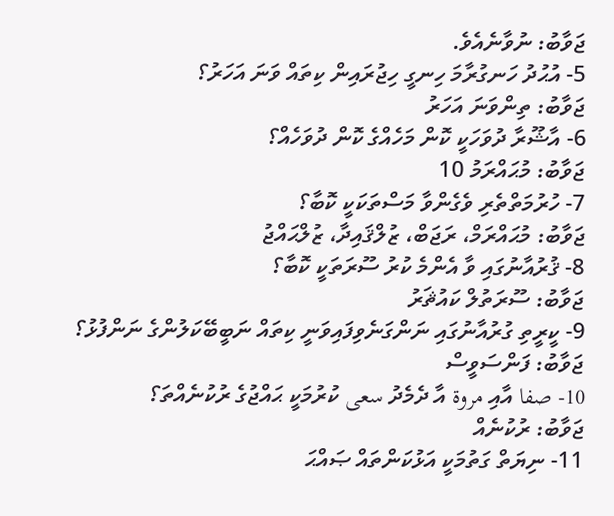ޖަވާބު: ނުވާނެއެވެ.
5- އުޙުދު ހަނގުރާމަ ހިނގީ ހިޖުރައިން ކިތައް ވަނަ އަހަރު؟
ޖަވާބު: ތިންވަނަ އަހަރު
6- އާޝޫރާ ދުވަހަކީ ކޮން މަހެއްގެ ކޮން ދުވަހެއް؟
ޖަވާބު: މުޙައްރަމު 10
7- ހުރުމަތްތެރި ވެގެންވާ މަސްތަކަކީ ކޮބާ؟
ޖަވާބު: މުޙައްރަމް، ރަޖަބް، ޒުލްޤައިދާ، ޒުލްޙައްޖު
8- ޤުރުއާނުގައި ވާ އެންމެ ކުރު ސޫރަތަކީ ކޮބާ؟
ޖަވާބު: ސޫރަތުލް ކައުޘަރު
9- ކީރީތި ގުރުއާނުގައި ނަންގަނެވިފައިވަނީ ކިތައް ނަބީބޭކަލުންގެ ނަންފުޅު؟
ޖަވާބު: ފަންސަވީސް
10- صفا އާއި مروة އާ ދެމެދު سعى ކުރުމަކީ ޙައްޖުގެ ރުކުނެއްތަ؟
ޖަވާބު: ރުކުނެއް
11- ނިޔަތް ގަތުމަކީ އަޅުކަންތައް ޞައްޙަ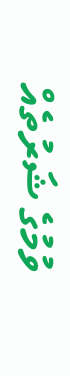ވުމުގެ ޝަރުތެއް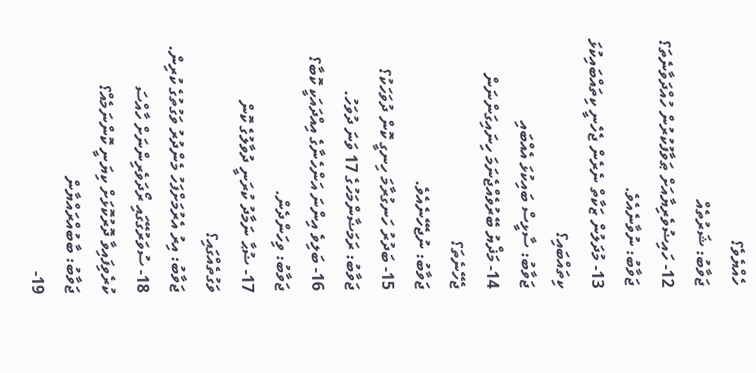ހެއްޔެވެ؟
ޖަވާބު: ޝަރުތެއް
12- ހައިޟުވެރިޔާއަށް ޠަވާފުކުރުން ހުއްދަވާނެތަ؟
ޖަވާބު: ނުވާނެއެވެ.
13- މުދަލުން ޒަކާތް ނެރެން ޖެހެނީ ކިތައްބައިކުޅަ ކިތައްބައި؟
ޖަވާބު: ސާޅީސް ބައިކުޅަ އެއްބައި
14- މަޛްޔު ބޭރުވެއްޖެނަމަ ހިނައިގަންނަން ޖެހޭނެތަ؟
ޖަވާބު: ނުޖެހޭނެއެވެ.
15- ބަދުރު ހަނގުރާމަ ހިނގީ ކޮން ދުވަހަކު؟
ޖަވާބު: ރަމަޟާންމަހުގެ 17 ވަނަ ދުވަހު.
16- ބަލިވެ އިންނަ އަންހެނާގެ އިއްދައަކީ ކޮބާ؟
ޖަވާބު: ވިހަންދެން.
17- ޟުޙާ ނަމާދު ކުރަނީ ދުވާލުގެ ކޮން ވަގުތެއްގައި؟
ޖަވާބު: އިރު އެރުމަށްފަހު މެންދުރު ވަގުތުގެ ކުރިން.
18- ސުވަރުގޭގައި ރޯދަވެރިންނަށް ހާއްސަ ކުރެވިފައިވާ ދޮރުކޮޅަށް ކިޔަނީ ކޮންނަމެއް؟
ޖަވާބު: ބާބުއްރައްޔާން
19-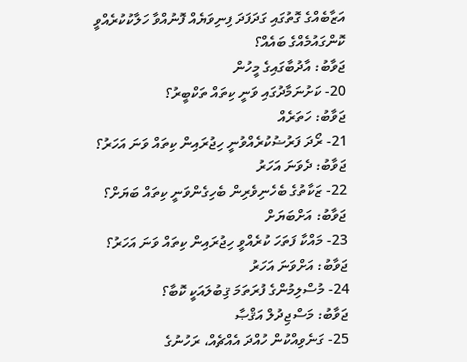އަޒާބެއްގެ ގޮތުގައި ގަދަފަދަ ފިނިވަޔެއް ފޮނުއްވާ ހަލާކުކުރެއްވީ ކޮންގައުމެއްގެ ބައެއް؟
ޖަވާބު: އާދުބާގައިގެ މީހުން
20- ކަށުނަމާދުގައި ވަނީ ކިތައް ތަކްބީރު؟
ޖަވާބު: ހަތަރެއް
21- ރޯދަ ފަރުޟުކުރެއްވުނީ ހިޖުރައިން ކިތައް ވަނަ އަހަރު؟
ޖަވާބު: ދެވަނަ އަހަރު
22- ޒަކާތުގެ ބެހެނިވެރިން ބެހިގެންވަނީ ކިތައް ބަޔަށް؟
ޖަވާބު: އަށްބަޔަށް
23- މައްކާ ފަތަހަ ކުރެއްވީ ހިޖުރައިން ކިތައް ވަނަ އަހަރު؟
ޖަވާބު: އަށްވަނަ އަހަރު
24- މުސްލިމުންގެ ފުރަތަމަ ޤިބުލައަކީ ކޮބާ؟
ޖަވާބު: މަސްޖިދުލް އަޤްޞާ
25- ގަނެވިއްކުން ހުއްދަ އެއްޗެއް، ރަހުނުގެ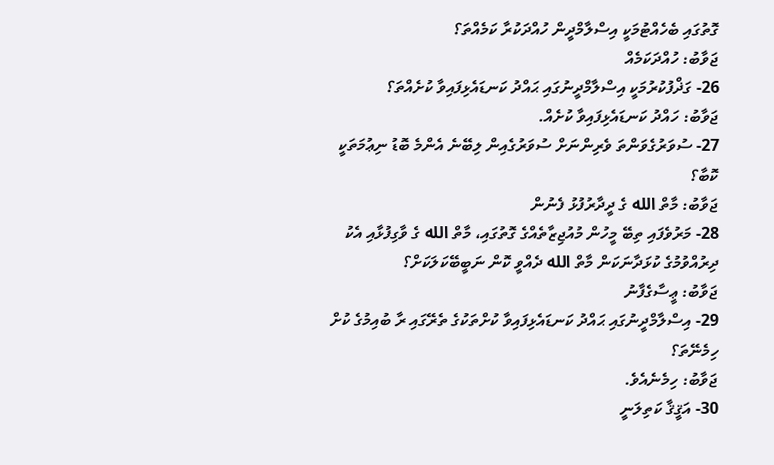ގޮތުގައި ބެހެއްޓުމަކީ އިސްލާމްދީން ހުއްދަކުރާ ކަމެއްތަ؟
ޖަވާބު: ހުއްދަކަމެއް
26- ގަޛްފުކުރުމަކީ އިސްލާމްދީނުގައި ޙައްދު ކަނޑައެޅިފައިވާ ކުށެއްތަ؟
ޖަވާބު: ހައްދު ކަނޑައެޅިފައިވާ ކުށެއް.
27- ސުވަރުގެވަންތަ ވެރިންނަށް ސުވަރުގެއިން ލިބޭނެ އެންމެ ބޮޑު ނިޢުމަތަކީ ކޮބާ؟
ޖަވާބު: މާތް الله ގެ ދީދާރުފުޅު ފެނުން
28- މަރުވެފައި ތިބޭ މީހުން މުއުޖިޒާތެއްގެ ގޮތުގައި، މާތް الله ގެ ވާގިފުޅާއި އެކު ދިރުއްވުމުގެ ކުޅަދާނަކަން މާތް الله ދެއްވީ ކޮން ނަބީބޭކަލަކަށް؟
ޖަވާބު: ޢީސާގެފާނު
29- އިސްލާމްދީނުގައި ޙައްދު ކަނޑައެޅިފައިވާ ކުށްތަކުގެ ތެރޭގައި ރާ ބުއިމުގެ ކުށް ހިމެނޭތަ؟
ޖަވާބު: ހިމެނެއެވެ.
30- އަޤީޤާ ކަތިލަނީ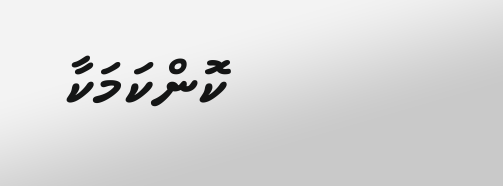ކޮންކަމަކާ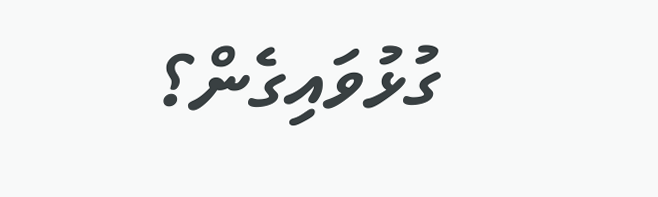ގުޅުވައިގެން؟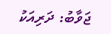ޖަވާބު: ދަރިއަކު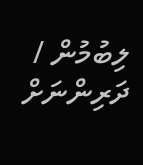ލިބުމުން / ދަރިންނަށް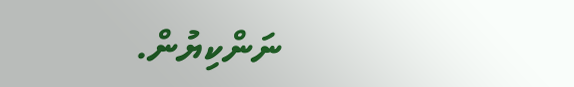ނަންކިޔުން.